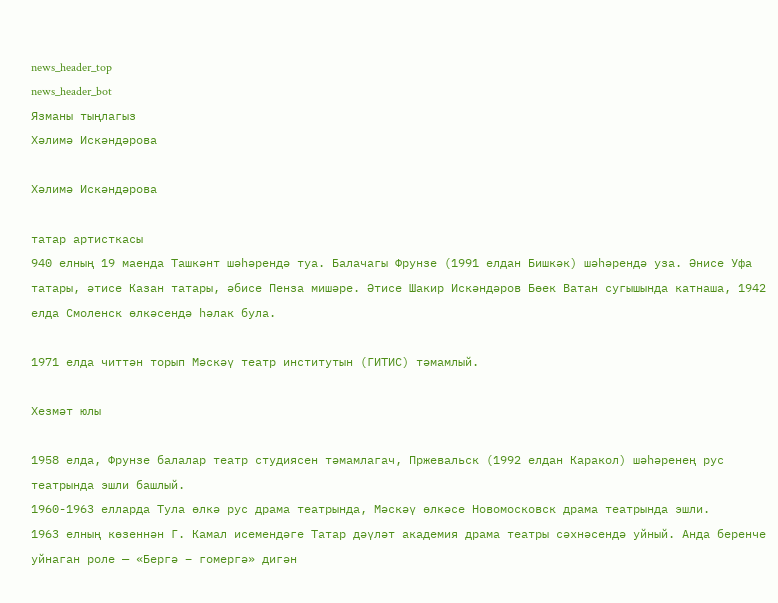news_header_top
news_header_bot
Язманы тыңлагыз
Хәлимә Искәндәрова

Хәлимә Искәндәрова

татар артисткасы
940 елның 19 маенда Ташкәнт шәһәрендә туа. Балачагы Фрунзе (1991 елдан Бишкәк) шәһәрендә уза. Әнисе Уфа татары, әтисе Казан татары, әбисе Пенза мишәре. Әтисе Шакир Искәндәров Бөек Ватан сугышында катнаша, 1942 елда Смоленск өлкәсендә һәлак була.

1971 елда читтән торып Мәскәү театр институтын (ГИТИС) тәмамлый.

Хезмәт юлы

1958 елда, Фрунзе балалар театр студиясен тәмамлагач, Пржевальск (1992 елдан Каракол) шәһәренең рус театрында эшли башлый.
1960-1963 елларда Тула өлкә рус драма театрында, Мәскәү өлкәсе Новомосковск драма театрында эшли.
1963 елның көзеннән Г. Камал исемендәге Татар дәүләт академия драма театры сәхнәсендә уйный. Анда беренче уйнаган роле — «Бергә – гомергә» дигән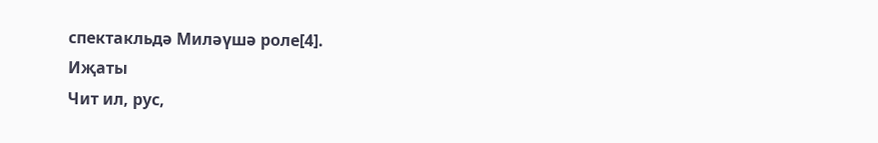спектакльдә Миләүшә роле[4].
Иҗаты
Чит ил, рус,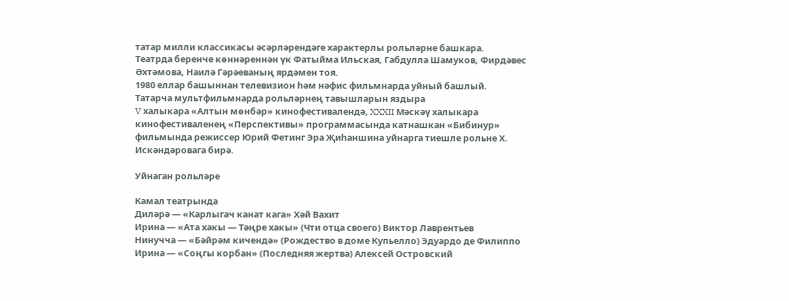татар милли классикасы әсәрләрендәге характерлы рольләрне башкара.
Театрда беренче көннәреннән үк Фатыйма Ильская, Габдулла Шамуков, Фирдәвес Әхтәмова, Наилә Гәрәеваның ярдәмен тоя.
1980 еллар башыннан телевизион һәм нәфис фильмнарда уйный башлый.
Татарча мультфильмнарда рольләрнең тавышларын яздыра
V халыкара «Алтын мөнбәр» кинофестивалендә, XXXII Мәскәү халыкара кинофестиваленең «Перспективы» программасында катнашкан «Бибинур» фильмында режиссер Юрий Фетинг Эра Җиһаншина уйнарга тиешле рольне Х. Искәндәровага бирә.

Уйнаган рольләре

Камал театрында
Диләрә — «Карлыгач канат кага» Хәй Вахит
Ирина — «Ата хакы — Тәңре хакы» (Чти отца своего) Виктор Лаврентьев
Нинучча — «Бәйрәм кичендә» (Рождество в доме Купьелло) Эдуардо де Филиппо
Ирина — «Соңгы корбан» (Последняя жертва) Алексей Островский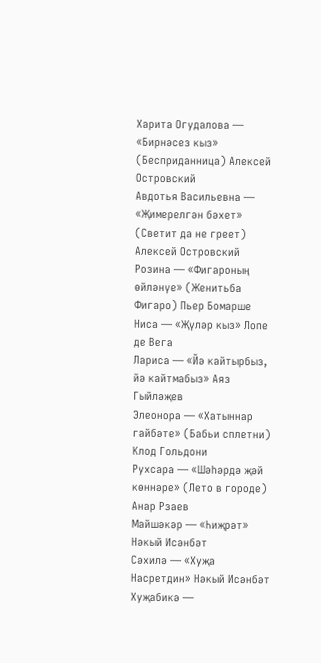Харита Огудалова — «Бирнәсез кыз» (Бесприданница) Алексей Островский
Авдотья Васильевна — «Җимерелгән бәхет» (Светит да не греет) Алексей Островский
Розина — «Фигароның өйләнүе» (Женитьба Фигаро) Пьер Бомарше
Ниса — «Җүләр кыз» Лопе де Вега
Лариса — «Йә кайтырбыз, йә кайтмабыз» Аяз Гыйләҗев
Элеонора — «Хатыннар гайбәте» (Бабьи сплетни) Клод Гольдони
Рухсара — «Шәһәрдә җәй көннәре» (Лето в городе) Анар Рзаев
Майшәкәр — «Һиҗрәт» Нәкый Исәнбәт
Сәхилә — «Хуҗа Насретдин» Нәкый Исәнбәт
Хуҗабикә —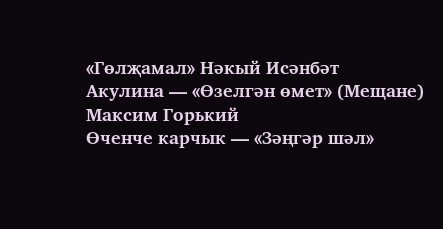«Гөлҗамал» Нәкый Исәнбәт
Акулина — «Өзелгән өмет» (Мещане) Максим Горький
Өченче карчык — «Зәңгәр шәл»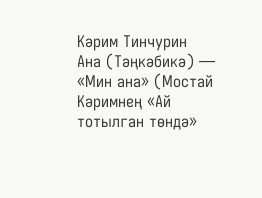Кәрим Тинчурин
Ана (Тәңкәбикә) — «Мин ана» (Мостай Кәримнең «Ай тотылган төндә»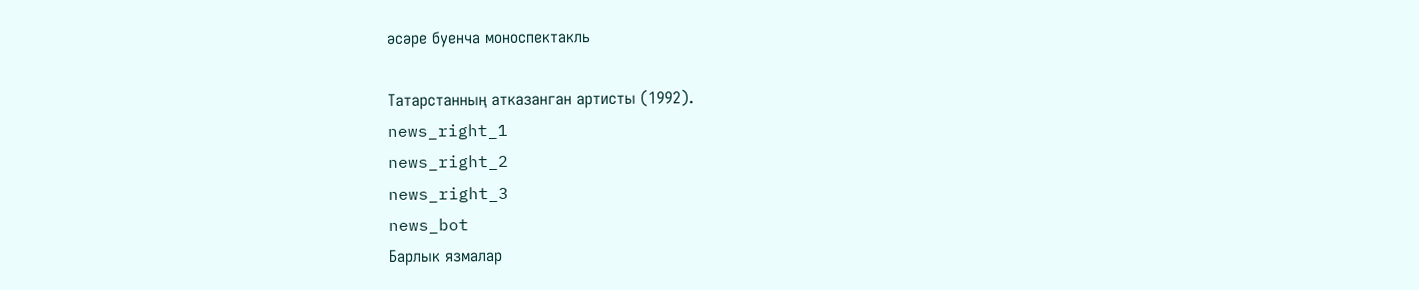әсәре буенча моноспектакль

Татарстанның атказанган артисты (1992).
news_right_1
news_right_2
news_right_3
news_bot
Барлык язмалар